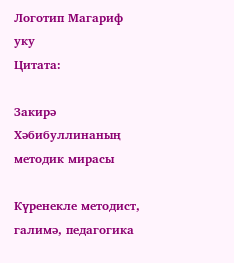Логотип Магариф уку
Цитата:

Закирә Хәбибуллинаның методик мирасы

Күренекле методист, галимә, педагогика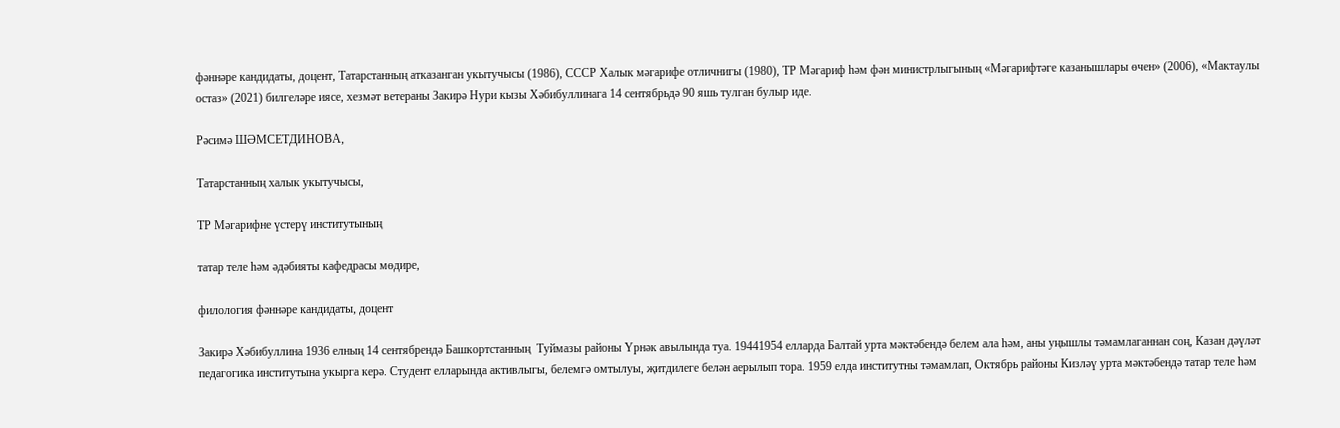фәннәре кандидаты, доцент, Татарстанның атказанган укытучысы (1986), СССР Халык мәгарифе отличнигы (1980), ТР Мәгариф һәм фән министрлыгының «Мәгарифтәге казанышлары өчен» (2006), «Мактаулы остаз» (2021) билгеләре иясе, хезмәт ветераны Закирә Нури кызы Хәбибуллинага 14 сентябрьдә 90 яшь тулган булыр иде.

Рәсимә ШӘМСЕТДИНОВА,

Татарстанның халык укытучысы,

ТР Мәгарифне үстерү институтының

татар теле һәм әдәбияты кафедрасы мөдире,

филология фәннәре кандидаты, доцент

Закирә Хәбибуллина 1936 елның 14 сентябрендә Башкортстанның  Туймазы районы Үрнәк авылында туа. 19441954 елларда Балтай урта мәктәбендә белем ала һәм, аны уңышлы тәмамлаганнан соң, Казан дәүләт педагогика институтына укырга керә. Студент елларында активлыгы, белемгә омтылуы, җитдилеге белән аерылып тора. 1959 елда институтны тәмамлап, Октябрь районы Кизләү урта мәктәбендә татар теле һәм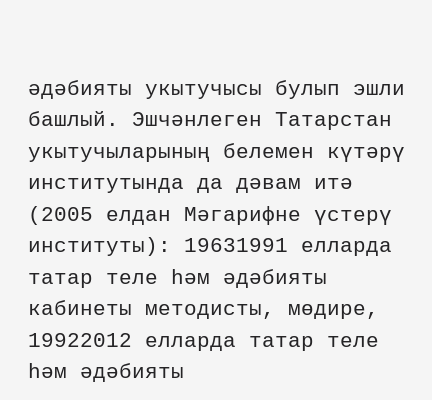әдәбияты укытучысы булып эшли башлый. Эшчәнлеген Татарстан укытучыларының белемен күтәрү институтында да дәвам итә (2005 елдан Мәгарифне үстерү институты): 19631991 елларда татар теле һәм әдәбияты кабинеты методисты, мөдире, 19922012 елларда татар теле һәм әдәбияты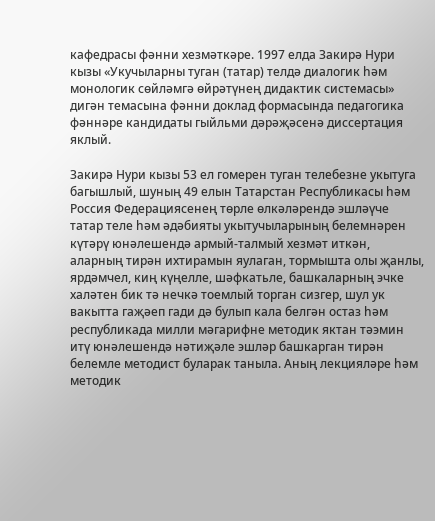кафедрасы фәнни хезмәткәре. 1997 елда Закирә Нури кызы «Укучыларны туган (татар) телдә диалогик һәм монологик сөйләмгә өйрәтүнең дидактик системасы» дигән темасына фәнни доклад формасында педагогика фәннәре кандидаты гыйльми дәрәҗәсенә диссертация яклый.

Закирә Нури кызы 53 ел гомерен туган телебезне укытуга багышлый, шуның 49 елын Татарстан Республикасы һәм Россия Федерациясенең төрле өлкәләрендә эшләүче татар теле һәм әдәбияты укытучыларының белемнәрен күтәрү юнәлешендә армый-талмый хезмәт иткән, аларның тирән ихтирамын яулаган, тормышта олы җанлы, ярдәмчел, киң күңелле, шәфкатьле, башкаларның эчке халәтен бик тә нечкә тоемлый торган сизгер, шул ук вакытта гаҗәеп гади дә булып кала белгән остаз һәм республикада милли мәгарифне методик яктан тәэмин итү юнәлешендә нәтиҗәле эшләр башкарган тирән белемле методист буларак таныла. Аның лекцияләре һәм методик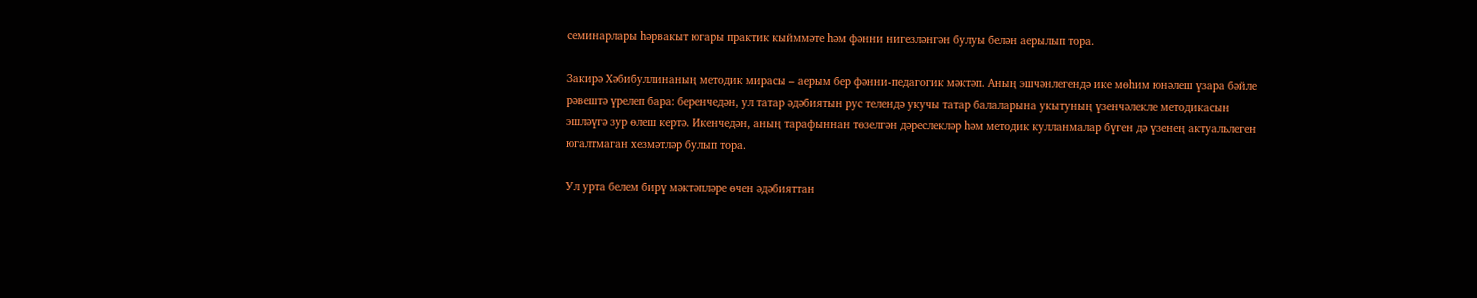семинарлары һәрвакыт югары практик кыйммәте һәм фәнни нигезләнгән булуы белән аерылып тора.

Закирә Хәбибуллинаның методик мирасы – аерым бер фәнни-педагогик мәктәп. Аның эшчәнлегендә ике мөһим юнәлеш үзара бәйле рәвештә үрелеп бара: беренчедән, ул татар әдәбиятын рус телендә укучы татар балаларына укытуның үзенчәлекле методикасын эшләүгә зур өлеш кертә. Икенчедән, аның тарафыннан төзелгән дәреслекләр һәм методик кулланмалар бүген дә үзенең актуальлеген югалтмаган хезмәтләр булып тора.

Ул урта белем бирү мәктәпләре өчен әдәбияттан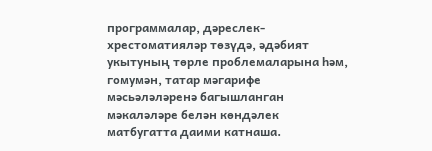программалар, дәреслек-хрестоматияләр төзүдә, әдәбият укытуның төрле проблемаларына һәм, гомумән, татар мәгарифе мәсьәләләренә багышланган мәкаләләре белән көндәлек матбугатта даими катнаша.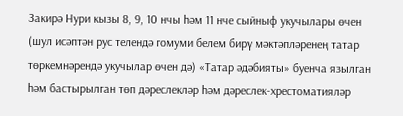Закирә Нури кызы 8, 9, 10 нчы һәм 11 нче сыйныф укучылары өчен (шул исәптән рус телендә гомуми белем бирү мәктәпләренең татар төркемнәрендә укучылар өчен дә) «Татар әдәбияты» буенча язылган һәм бастырылган төп дәреслекләр һәм дәреслек-хрестоматияләр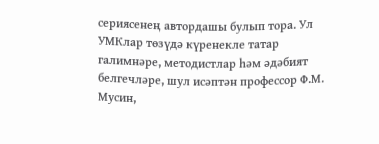сериясенең автордашы булып тора. Ул УМКлар төзүдә күренекле татар галимнәре, методистлар һәм әдәбият белгечләре, шул исәптән профессор Ф.М. Мусин,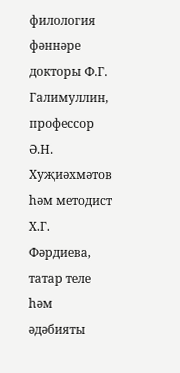филология фәннәре докторы Ф.Г. Галимуллин, профессор Ә.Н. Хуҗиәхмәтов һәм методист Х.Г. Фәрдиева, татар теле һәм әдәбияты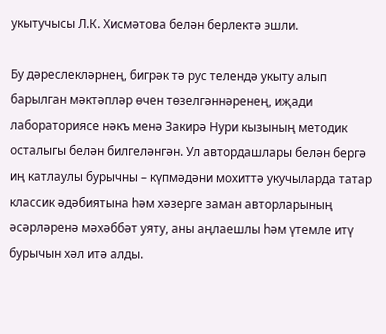укытучысы Л.К. Хисмәтова белән берлектә эшли.

Бу дәреслекләрнең, бигрәк тә рус телендә укыту алып барылган мәктәпләр өчен төзелгәннәренең, иҗади лабораториясе нәкъ менә Закирә Нури кызының методик осталыгы белән билгеләнгән. Ул автордашлары белән бергә иң катлаулы бурычны – күпмәдәни мохиттә укучыларда татар классик әдәбиятына һәм хәзерге заман авторларының әсәрләренә мәхәббәт уяту, аны аңлаешлы һәм үтемле итү бурычын хәл итә алды.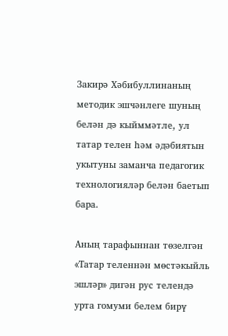Закирә Хәбибуллинаның методик эшчәнлеге шуның белән дә кыйммәтле, ул татар телен һәм әдәбиятын укытуны заманча педагогик технологияләр белән баетып бара.

Аның тарафыннан төзелгән «Татар теленнән мөстәкыйль эшләр» дигән рус телендә урта гомуми белем бирү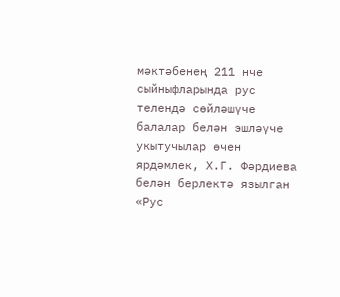мәктәбенең 211 нче сыйныфларында рус телендә сөйләшүче балалар белән эшләүче укытучылар өчен ярдәмлек, Х.Г. Фәрдиева белән берлектә язылган «Рус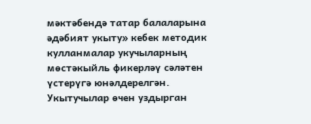мәктәбендә татар балаларына әдәбият укыту» кебек методик кулланмалар укучыларның мөстәкыйль фикерләү сәләтен үстерүгә юнәлдерелгән. Укытучылар өчен уздырган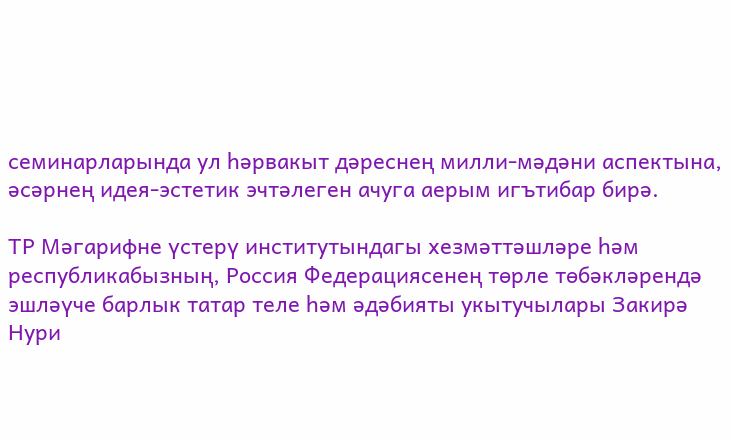семинарларында ул һәрвакыт дәреснең милли-мәдәни аспектына, әсәрнең идея-эстетик эчтәлеген ачуга аерым игътибар бирә.

ТР Мәгарифне үстерү институтындагы хезмәттәшләре һәм республикабызның, Россия Федерациясенең төрле төбәкләрендә эшләүче барлык татар теле һәм әдәбияты укытучылары Закирә Нури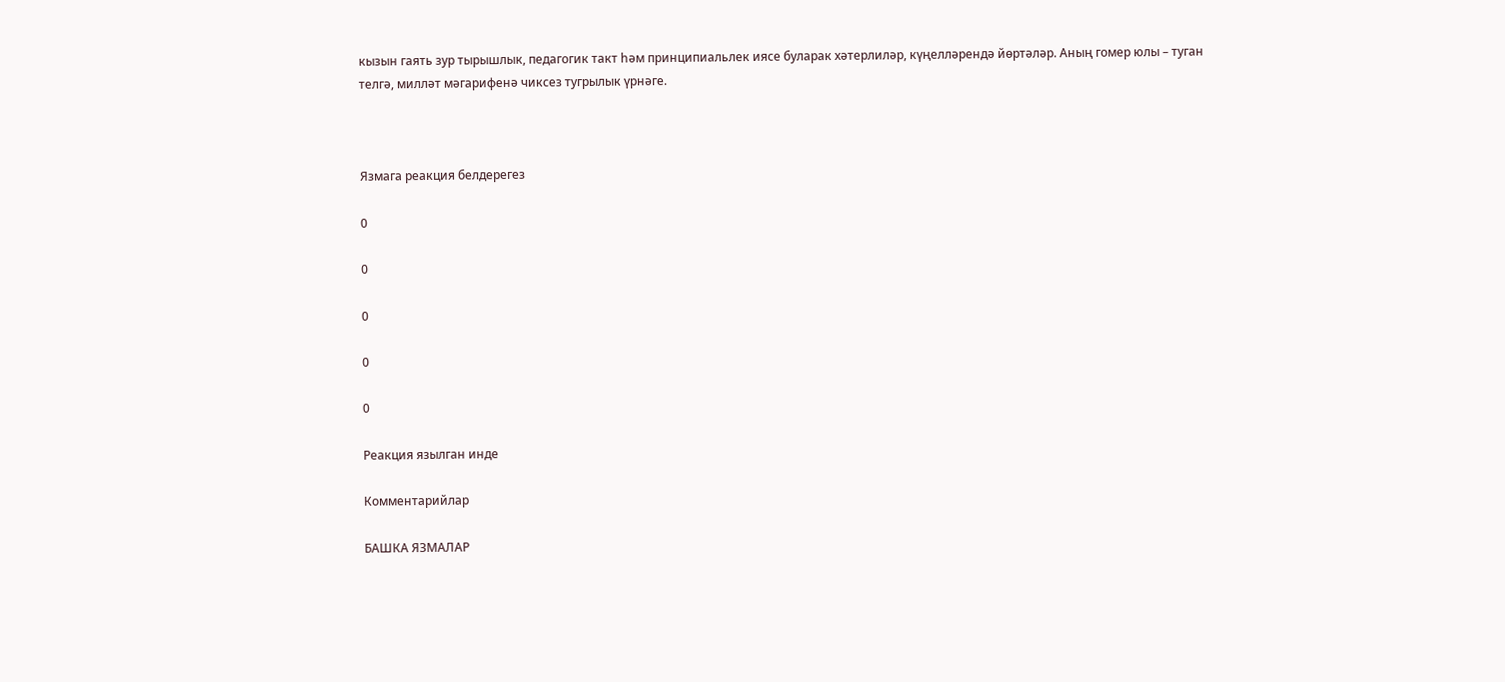кызын гаять зур тырышлык, педагогик такт һәм принципиальлек иясе буларак хәтерлиләр, күңелләрендә йөртәләр. Аның гомер юлы – туган телгә, милләт мәгарифенә чиксез тугрылык үрнәге.



Язмага реакция белдерегез

0

0

0

0

0

Реакция язылган инде

Комментарийлар

БАШКА ЯЗМАЛАР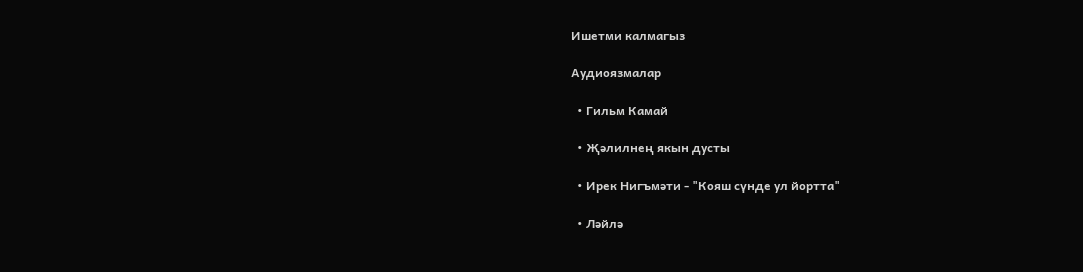Ишетми калмагыз

Аудиоязмалар

  • Гильм Камай

  • Җәлилнең якын дусты

  • Ирек Нигъмәти - "Кояш сүнде ул йортта"

  • Ләйлә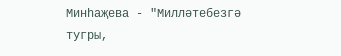Минһаҗева - "Милләтебезгә тугры,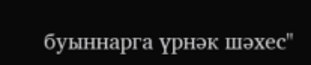буыннарга үрнәк шәхес"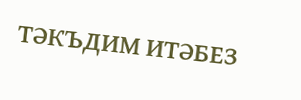ТӘКЪДИМ ИТӘБЕЗ